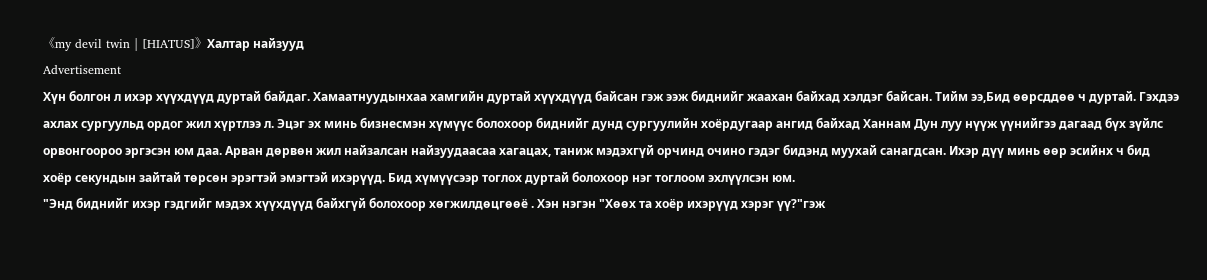《my devil twin | [HIATUS]》Халтар найзууд
Advertisement
Хүн болгон л ихэр хүүхдүүд дуртай байдаг. Хамаатнуудынхаа хамгийн дуртай хүүхдүүд байсан гэж ээж биднийг жаахан байхад хэлдэг байсан. Тийм ээ,Бид өөрсддөө ч дуртай. Гэхдээ ахлах сургуульд ордог жил хүртлээ л. Эцэг эх минь бизнесмэн хүмүүс болохоор биднийг дунд сургуулийн хоёрдугаар ангид байхад Ханнам Дун луу нүүж үүнийгээ дагаад бүх зүйлс орвонгоороо эргэсэн юм даа. Арван дөрвөн жил найзалсан найзуудаасаа хагацах, таниж мэдэхгүй орчинд очино гэдэг бидэнд муухай санагдсан. Ихэр дүү минь өөр эсийнх ч бид хоёр секундын зайтай төрсөн эрэгтэй эмэгтэй ихэрүүд. Бид хүмүүсээр тоглох дуртай болохоор нэг тоглоом эхлүүлсэн юм.
"Энд биднийг ихэр гэдгийг мэдэх хүүхдүүд байхгүй болохоор хөгжилдөцгөөё . Хэн нэгэн "Хөөх та хоёр ихэрүүд хэрэг үү?"гэж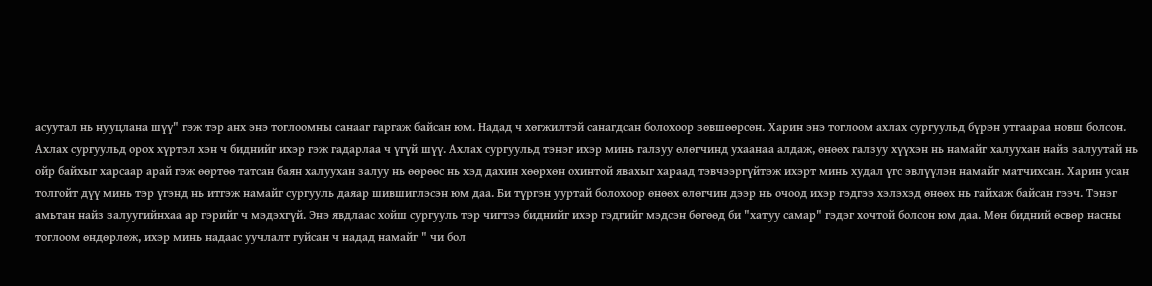асуутал нь нууцлана шүү" гэж тэр анх энэ тоглоомны санааг гаргаж байсан юм. Надад ч хөгжилтэй санагдсан болохоор зөвшөөрсөн. Харин энэ тоглоом ахлах сургуульд бүрэн утгаараа новш болсон. Ахлах сургуульд орох хүртэл хэн ч биднийг ихэр гэж гадарлаа ч үгүй шүү. Ахлах сургуульд тэнэг ихэр минь галзуу өлөгчинд ухаанаа алдаж, өнөөх галзуу хүүхэн нь намайг халуухан найз залуутай нь ойр байхыг харсаар арай гэж өөртөө татсан баян халуухан залуу нь өөрөөс нь хэд дахин хөөрхөн охинтой явахыг хараад тэвчээргүйтэж ихэрт минь худал үгс эвлүүлэн намайг матчихсан. Харин усан толгойт дүү минь тэр үгэнд нь итгэж намайг сургууль даяар шившиглэсэн юм даа. Би түргэн ууртай болохоор өнөөх өлөгчин дээр нь очоод ихэр гэдгээ хэлэхэд өнөөх нь гайхаж байсан гээч. Тэнэг амьтан найз залуугийнхаа ар гэрийг ч мэдэхгүй. Энэ явдлаас хойш сургууль тэр чигтээ биднийг ихэр гэдгийг мэдсэн бөгөөд би "хатуу самар" гэдэг хочтой болсон юм даа. Мөн бидний өсвөр насны тоглоом өндөрлөж, ихэр минь надаас уучлалт гуйсан ч надад намайг " чи бол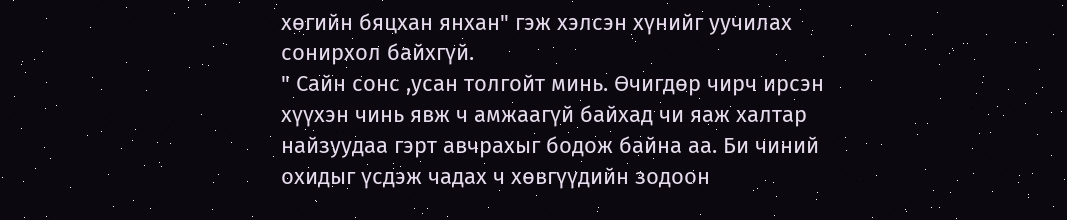хөгийн бяцхан янхан" гэж хэлсэн хүнийг уучилах сонирхол байхгүй.
" Сайн сонс ,усан толгойт минь. Өчигдөр чирч ирсэн хүүхэн чинь явж ч амжаагүй байхад чи яаж халтар найзуудаа гэрт авчрахыг бодож байна аа. Би чиний охидыг үсдэж чадах ч хөвгүүдийн зодоон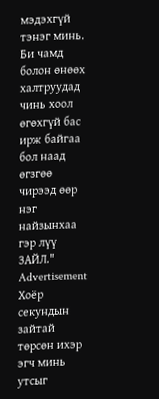мэдэхгүй тэнэг минь. Би чамд болон өнөөх халтруудад чинь хоол өгөхгүй бас ирж байгаа бол наад өгзгөө чирээд өөр нэг найзынхаа гэр лүү ЗАЙЛ."
Advertisement
Хоёр секундын зайтай төрсөн ихэр эгч минь утсыг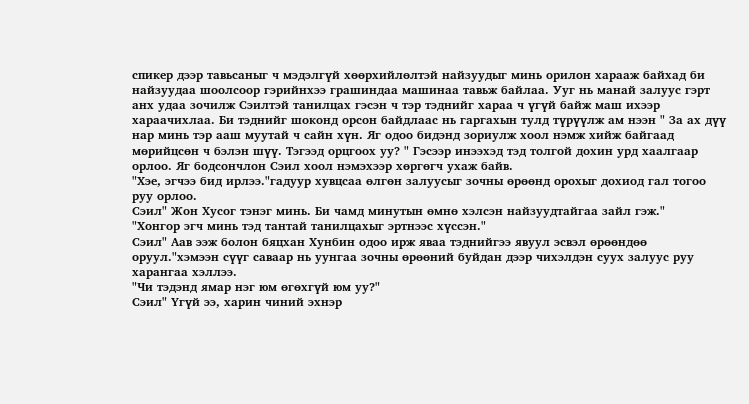спикер дээр тавьсаныг ч мэдэлгүй хөөрхийлөлтэй найзуудыг минь орилон харааж байхад би найзуудаа шоолсоор гэрийнхээ грашиндаа машинаа тавьж байлаа. Ууг нь манай залуус гэрт анх удаа зочилж Сэилтэй танилцах гэсэн ч тэр тэднийг хараа ч үгүй байж маш ихээр хараачихлаа. Би тэднийг шоконд орсон байдлаас нь гаргахын тулд түрүүлж ам нээн " За ах дүү нар минь тэр ааш муутай ч сайн хүн. Яг одоо бидэнд зориулж хоол нэмж хийж байгаад мөрийцсөн ч бэлэн шүү. Тэгээд орцгоох уу? " Гэсээр инээхэд тэд толгой дохин урд хаалгаар орлоо. Яг бодсончлон Сэил хоол нэмэхээр хөргөгч ухаж байв.
"Хэе, эгчээ бид ирлээ."гадуур хувцсаа өлгөн залуусыг зочны өрөөнд орохыг дохиод гал тогоо руу орлоо.
Сэил" Жон Хусог тэнэг минь. Би чамд минутын өмнө хэлсэн найзуудтайгаа зайл гэж."
"Хонгор эгч минь тэд тантай танилцахыг эртнээс хүссэн."
Сэил" Аав ээж болон бяцхан Хунбин одоо ирж яваа тэднийгээ явуул эсвэл өрөөндөө оруул."хэмээн сүүг саваар нь уунгаа зочны өрөөний буйдан дээр чихэлдэн суух залуус руу харангаа хэллээ.
"Чи тэдэнд ямар нэг юм өгөхгүй юм уу?"
Сэил" Үгүй ээ, харин чиний эхнэр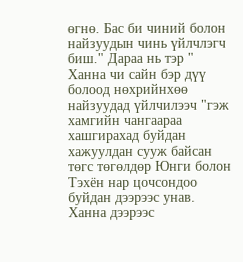өгнө. Бас би чиний болон найзуудын чинь үйлчлэгч биш." Дараа нь тэр " Ханна чи сайн бэр дүү болоод нөхрийнхөө найзуудад үйлчилээч "гэж хамгийн чангаараа хашгирахад буйдан хажуулдан сууж байсан төгс төгөлдөр Юнги болон Тэхён нар цочсондоо буйдан дээрээс унав. Ханна дээрээс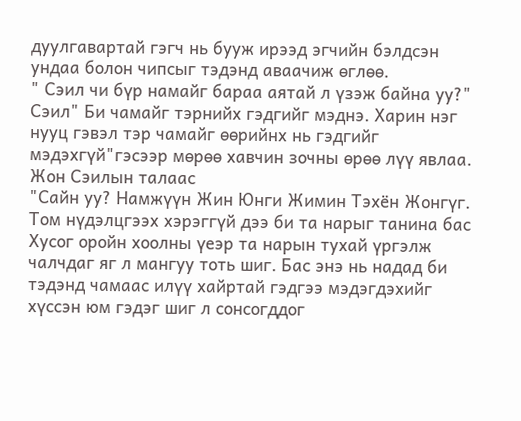дуулгавартай гэгч нь бууж ирээд эгчийн бэлдсэн ундаа болон чипсыг тэдэнд аваачиж өглөө.
" Сэил чи бүр намайг бараа аятай л үзэж байна уу?"
Сэил" Би чамайг тэрнийх гэдгийг мэднэ. Харин нэг нууц гэвэл тэр чамайг өөрийнх нь гэдгийг мэдэхгүй"гэсээр мөрөө хавчин зочны өрөө лүү явлаа.
Жон Сэилын талаас
"Сайн уу? Намжүүн Жин Юнги Жимин Тэхён Жонгүг. Том нүдэлцгээх хэрэггүй дээ би та нарыг танина бас Хусог оройн хоолны үеэр та нарын тухай үргэлж чалчдаг яг л мангуу тоть шиг. Бас энэ нь надад би тэдэнд чамаас илүү хайртай гэдгээ мэдэгдэхийг хүссэн юм гэдэг шиг л сонсогддог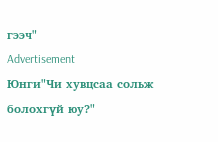гээч"
Advertisement
Юнги"Чи хувцсаа сольж болохгүй юу?"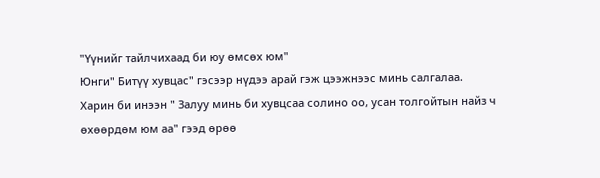"Үүнийг тайлчихаад би юу өмсөх юм"
Юнги" Битүү хувцас" гэсээр нүдээ арай гэж цээжнээс минь салгалаа.
Харин би инээн " Залуу минь би хувцсаа солино оо, усан толгойтын найз ч өхөөрдөм юм аа" гээд өрөө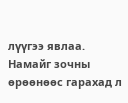лүүгээ явлаа. Намайг зочны өрөөнөөс гарахад л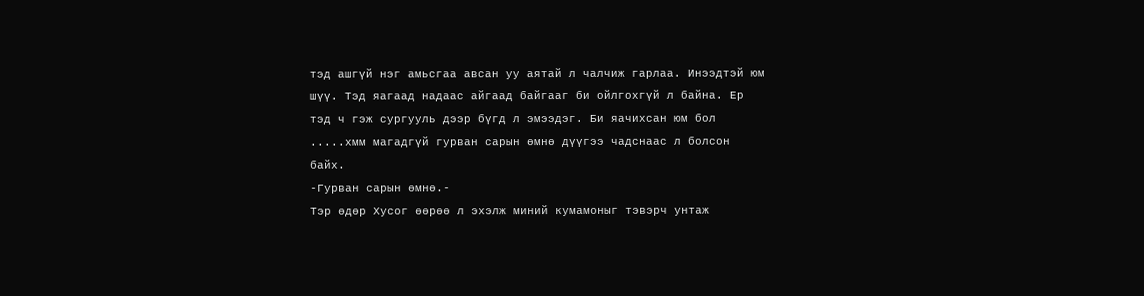тэд ашгүй нэг амьсгаа авсан уу аятай л чалчиж гарлаа. Инээдтэй юм шүү. Тэд яагаад надаас айгаад байгааг би ойлгохгүй л байна. Ер тэд ч гэж сургууль дээр бүгд л эмээдэг. Би яачихсан юм бол .....хмм магадгүй гурван сарын өмнө дүүгээ чадснаас л болсон байх.
-Гурван сарын өмнө.-
Тэр өдөр Хусог өөрөө л эхэлж миний кумамоныг тэвэрч унтаж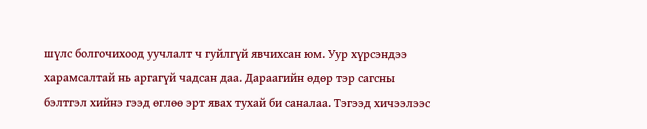шүлс болгочихоод уучлалт ч гуйлгүй явчихсан юм. Уур хүрсэндээ харамсалтай нь аргагүй чадсан даа. Дараагийн өдөр тэр сагсны бэлтгэл хийнэ гээд өглөө эрт явах тухай би саналаа. Тэгээд хичээлээс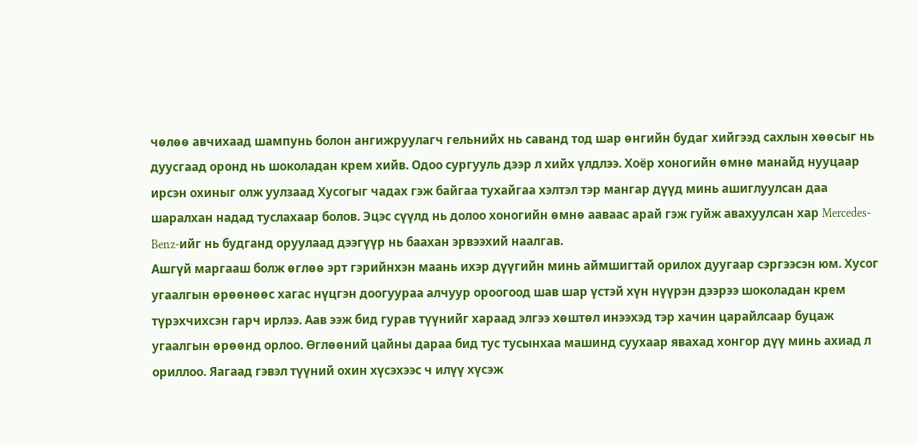чөлөө авчихаад шампунь болон ангижруулагч гельнийх нь саванд тод шар өнгийн будаг хийгээд сахлын хөөсыг нь дуусгаад оронд нь шоколадан крем хийв. Одоо сургууль дээр л хийх үлдлээ. Хоёр хоногийн өмнө манайд нууцаар ирсэн охиныг олж уулзаад Хусогыг чадах гэж байгаа тухайгаа хэлтэл тэр мангар дүүд минь ашиглуулсан даа шаралхан надад туслахаар болов. Эцэс сүүлд нь долоо хоногийн өмнө ааваас арай гэж гуйж авахуулсан хар Mercedes-Benz-ийг нь будганд оруулаад дээгүүр нь баахан эрвээхий наалгав.
Ашгүй маргааш болж өглөө эрт гэрийнхэн маань ихэр дүүгийн минь аймшигтай орилох дуугаар сэргээсэн юм. Хусог угаалгын өрөөнөөс хагас нүцгэн доогуураа алчуур ороогоод шав шар үстэй хүн нүүрэн дээрээ шоколадан крем түрэхчихсэн гарч ирлээ. Аав ээж бид гурав түүнийг хараад элгээ хөштөл инээхэд тэр хачин царайлсаар буцаж угаалгын өрөөнд орлоо. Өглөөний цайны дараа бид тус тусынхаа машинд суухаар явахад хонгор дүү минь ахиад л ориллоо. Яагаад гэвэл түүний охин хүсэхээс ч илүү хүсэж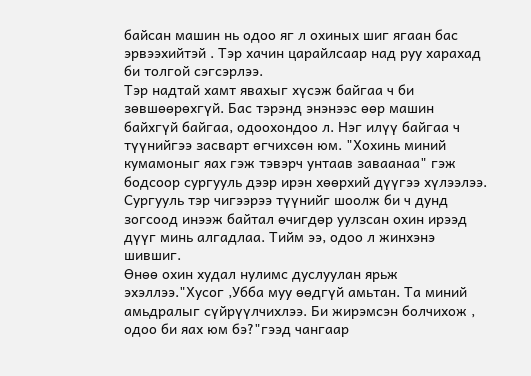байсан машин нь одоо яг л охиных шиг ягаан бас эрвээхийтэй . Тэр хачин царайлсаар над руу харахад би толгой сэгсэрлээ.
Тэр надтай хамт явахыг хүсэж байгаа ч би зөвшөөрөхгүй. Бас тэрэнд энэнээс өөр машин байхгүй байгаа, одоохондоо л. Нэг илүү байгаа ч түүнийгээ засварт өгчихсөн юм. "Хохинь миний кумамоныг яах гэж тэвэрч унтаав заваанаа" гэж бодсоор сургууль дээр ирэн хөөрхий дүүгээ хүлээлээ. Сургууль тэр чигээрээ түүнийг шоолж би ч дунд зогсоод инээж байтал өчигдөр уулзсан охин ирээд дүүг минь алгадлаа. Тийм ээ, одоо л жинхэнэ шившиг.
Өнөө охин худал нулимс дуслуулан ярьж эхэллээ."Хусог ,Убба муу өөдгүй амьтан. Та миний амьдралыг сүйрүүлчихлээ. Би жирэмсэн болчихож , одоо би яах юм бэ?"гээд чангаар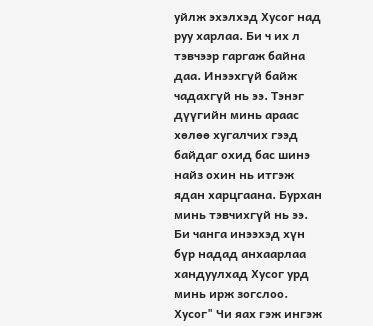уйлж эхэлхэд Хусог над руу харлаа. Би ч их л тэвчээр гаргаж байна даа. Инээхгүй байж чадахгүй нь ээ. Тэнэг дүүгийн минь араас хөлөө хугалчих гээд байдаг охид бас шинэ найз охин нь итгэж ядан харцгаана. Бурхан минь тэвчихгүй нь ээ.
Би чанга инээхэд хүн бүр надад анхаарлаа хандуулхад Хусог урд минь ирж зогслоо.
Хусог" Чи яах гэж ингэж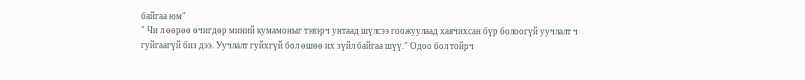байгаа юм"
" Чи л өөрөө өчигдөр миний кумамоныг тэвэрч унтаад шүлсээ гоожуулаад хаячихсан бүр болоогүй уучлалт ч гуйгаагүй биз дээ. Уучлалт гуйхгүй бол өшөө их зүйл байгаа шүү." Одоо бол тойрч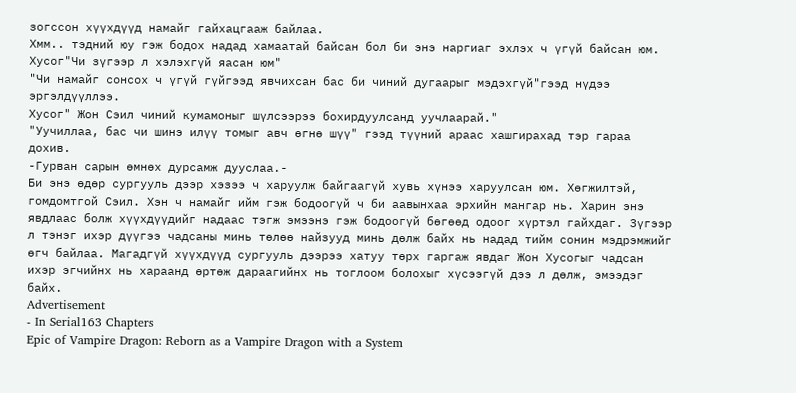зогссон хүүхдүүд намайг гайхацгааж байлаа.
Хмм.. тэдний юу гэж бодох надад хамаатай байсан бол би энэ наргиаг эхлэх ч үгүй байсан юм.
Хусог"Чи зүгээр л хэлэхгүй яасан юм"
"Чи намайг сонсох ч үгүй гүйгээд явчихсан бас би чиний дугаарыг мэдэхгүй"гээд нүдээ эргэлдүүллээ.
Хусог" Жон Сэил чиний кумамоныг шүлсээрээ бохирдуулсанд уучлаарай."
"Уучиллаа, бас чи шинэ илүү томыг авч өгнө шүү" гээд түүний араас хашгирахад тэр гараа дохив.
-Гурван сарын өмнөх дурсамж дууслаа.-
Би энэ өдөр сургууль дээр хэзээ ч харуулж байгаагүй хувь хүнээ харуулсан юм. Хөгжилтэй, гомдомтгой Сэил. Хэн ч намайг ийм гэж бодоогүй ч би аавынхаа эрхийн мангар нь. Харин энэ явдлаас болж хүүхдүүдийг надаас тэгж эмээнэ гэж бодоогүй бөгөөд одоог хүртэл гайхдаг. Зүгээр л тэнэг ихэр дүүгээ чадсаны минь төлөө найзууд минь дөлж байх нь надад тийм сонин мэдрэмжийг өгч байлаа. Магадгүй хүүхдүүд сургууль дээрээ хатуу төрх гаргаж явдаг Жон Хусогыг чадсан ихэр эгчийнх нь хараанд өртөж дараагийнх нь тоглоом болохыг хүсээгүй дээ л дөлж, эмээдэг байх.
Advertisement
- In Serial163 Chapters
Epic of Vampire Dragon: Reborn as a Vampire Dragon with a System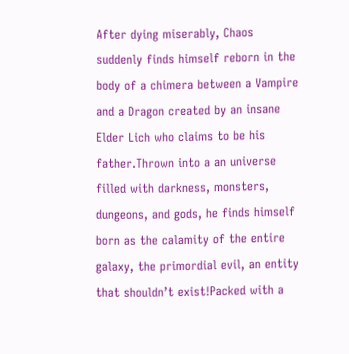After dying miserably, Chaos suddenly finds himself reborn in the body of a chimera between a Vampire and a Dragon created by an insane Elder Lich who claims to be his father.Thrown into a an universe filled with darkness, monsters, dungeons, and gods, he finds himself born as the calamity of the entire galaxy, the primordial evil, an entity that shouldn’t exist!Packed with a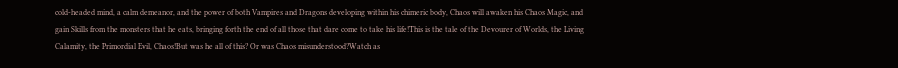cold-headed mind, a calm demeanor, and the power of both Vampires and Dragons developing within his chimeric body, Chaos will awaken his Chaos Magic, and gain Skills from the monsters that he eats, bringing forth the end of all those that dare come to take his life!This is the tale of the Devourer of Worlds, the Living Calamity, the Primordial Evil, Chaos!But was he all of this? Or was Chaos misunderstood?Watch as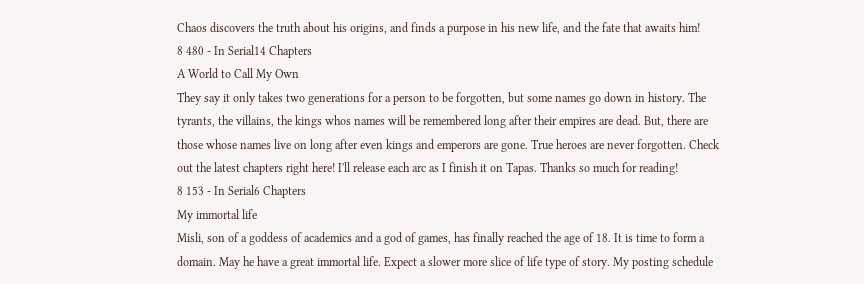Chaos discovers the truth about his origins, and finds a purpose in his new life, and the fate that awaits him!
8 480 - In Serial14 Chapters
A World to Call My Own
They say it only takes two generations for a person to be forgotten, but some names go down in history. The tyrants, the villains, the kings whos names will be remembered long after their empires are dead. But, there are those whose names live on long after even kings and emperors are gone. True heroes are never forgotten. Check out the latest chapters right here! I'll release each arc as I finish it on Tapas. Thanks so much for reading!
8 153 - In Serial6 Chapters
My immortal life
Misli, son of a goddess of academics and a god of games, has finally reached the age of 18. It is time to form a domain. May he have a great immortal life. Expect a slower more slice of life type of story. My posting schedule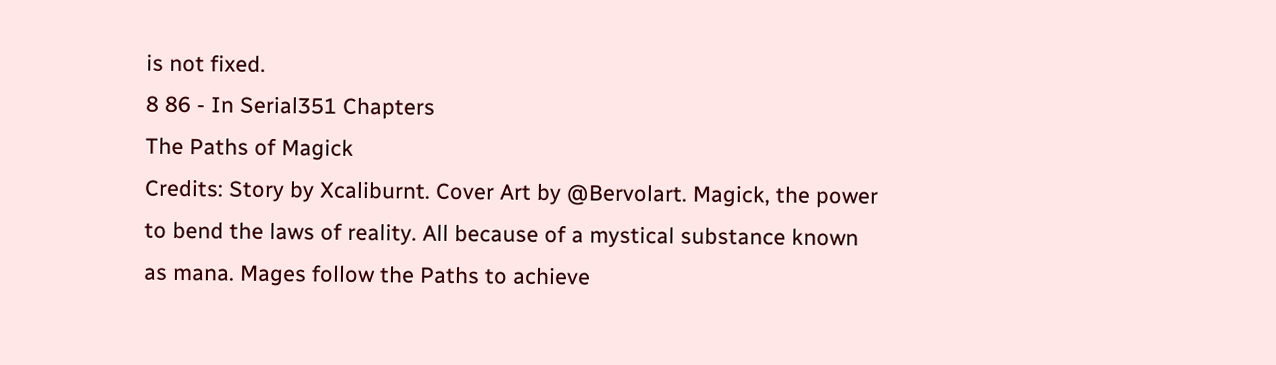is not fixed.
8 86 - In Serial351 Chapters
The Paths of Magick
Credits: Story by Xcaliburnt. Cover Art by @Bervolart. Magick, the power to bend the laws of reality. All because of a mystical substance known as mana. Mages follow the Paths to achieve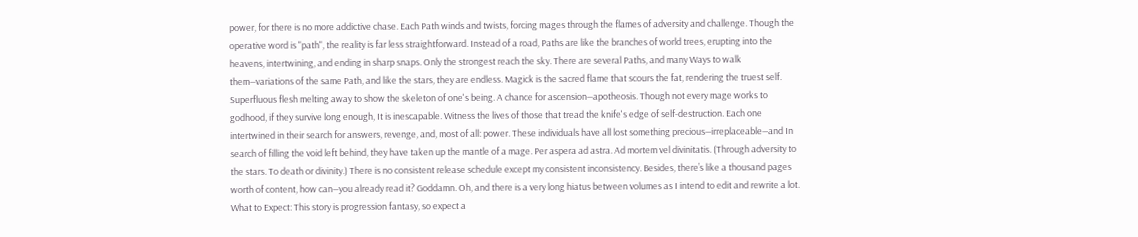power, for there is no more addictive chase. Each Path winds and twists, forcing mages through the flames of adversity and challenge. Though the operative word is "path", the reality is far less straightforward. Instead of a road, Paths are like the branches of world trees, erupting into the heavens, intertwining, and ending in sharp snaps. Only the strongest reach the sky. There are several Paths, and many Ways to walk them—variations of the same Path, and like the stars, they are endless. Magick is the sacred flame that scours the fat, rendering the truest self. Superfluous flesh melting away to show the skeleton of one's being. A chance for ascension—apotheosis. Though not every mage works to godhood, if they survive long enough, It is inescapable. Witness the lives of those that tread the knife's edge of self-destruction. Each one intertwined in their search for answers, revenge, and, most of all: power. These individuals have all lost something precious—irreplaceable—and In search of filling the void left behind, they have taken up the mantle of a mage. Per aspera ad astra. Ad mortem vel divinitatis. (Through adversity to the stars. To death or divinity.) There is no consistent release schedule except my consistent inconsistency. Besides, there’s like a thousand pages worth of content, how can—you already read it? Goddamn. Oh, and there is a very long hiatus between volumes as I intend to edit and rewrite a lot. What to Expect: This story is progression fantasy, so expect a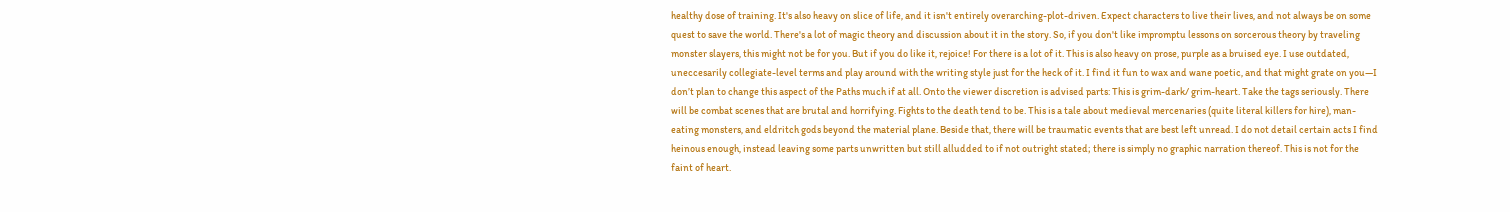healthy dose of training. It's also heavy on slice of life, and it isn't entirely overarching-plot-driven. Expect characters to live their lives, and not always be on some quest to save the world. There's a lot of magic theory and discussion about it in the story. So, if you don't like impromptu lessons on sorcerous theory by traveling monster slayers, this might not be for you. But if you do like it, rejoice! For there is a lot of it. This is also heavy on prose, purple as a bruised eye. I use outdated, uneccesarily collegiate-level terms and play around with the writing style just for the heck of it. I find it fun to wax and wane poetic, and that might grate on you—I don’t plan to change this aspect of the Paths much if at all. Onto the viewer discretion is advised parts: This is grim-dark/ grim-heart. Take the tags seriously. There will be combat scenes that are brutal and horrifying. Fights to the death tend to be. This is a tale about medieval mercenaries (quite literal killers for hire), man-eating monsters, and eldritch gods beyond the material plane. Beside that, there will be traumatic events that are best left unread. I do not detail certain acts I find heinous enough, instead leaving some parts unwritten but still alludded to if not outright stated; there is simply no graphic narration thereof. This is not for the faint of heart.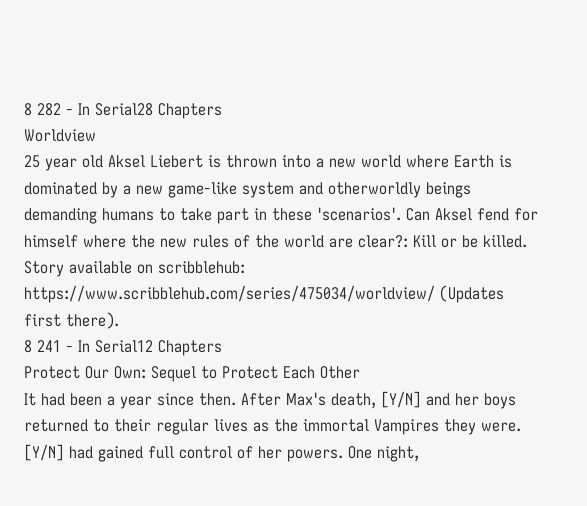8 282 - In Serial28 Chapters
Worldview
25 year old Aksel Liebert is thrown into a new world where Earth is dominated by a new game-like system and otherworldly beings demanding humans to take part in these 'scenarios'. Can Aksel fend for himself where the new rules of the world are clear?: Kill or be killed. Story available on scribblehub: https://www.scribblehub.com/series/475034/worldview/ (Updates first there).
8 241 - In Serial12 Chapters
Protect Our Own: Sequel to Protect Each Other
It had been a year since then. After Max's death, [Y/N] and her boys returned to their regular lives as the immortal Vampires they were. [Y/N] had gained full control of her powers. One night,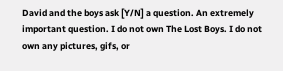David and the boys ask [Y/N] a question. An extremely important question. I do not own The Lost Boys. I do not own any pictures, gifs, or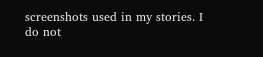screenshots used in my stories. I do not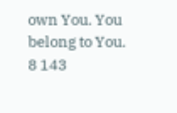own You. You belong to You.
8 143